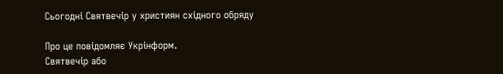Сьогодні Святвечір у християн східного обряду

Про це повідомляє Укрінформ.
Святвечір або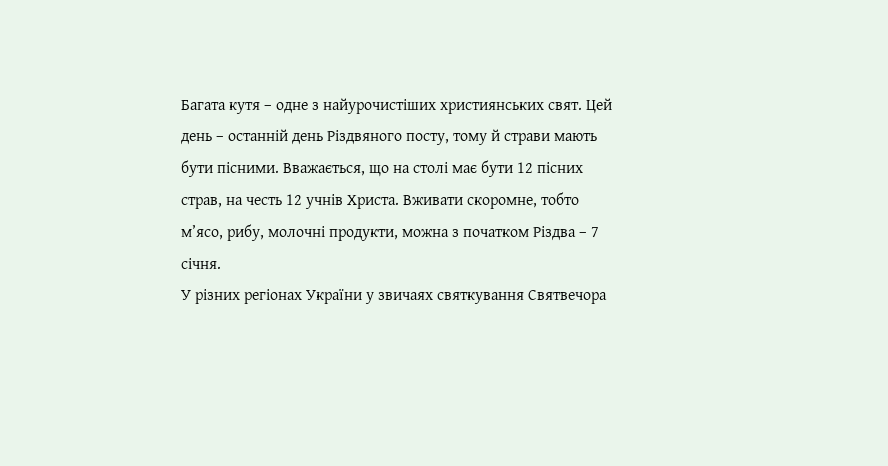Багата кутя – одне з найурочистіших християнських свят. Цей день – останній день Різдвяного посту, тому й страви мають бути пісними. Вважається, що на столі має бути 12 пісних страв, на честь 12 учнів Христа. Вживати скоромне, тобто м’ясо, рибу, молочні продукти, можна з початком Різдва – 7 січня.
У різних регіонах України у звичаях святкування Святвечора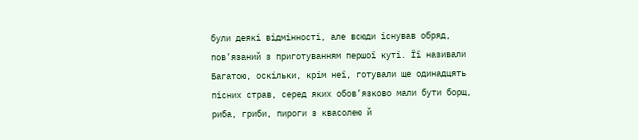були деякі відмінності, але всюди існував обряд, пов’язаний з приготуванням першої куті. Її називали Багатою, оскільки, крім неї, готували ще одинадцять пісних страв, серед яких обов’язково мали бути борщ, риба, гриби, пироги з квасолею й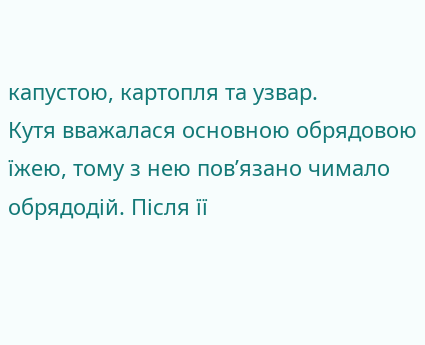капустою, картопля та узвар.
Кутя вважалася основною обрядовою їжею, тому з нею пов’язано чимало обрядодій. Після її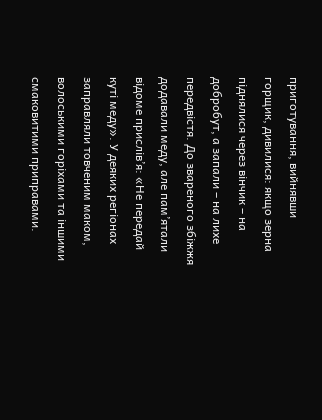приготування, вийнявши горщик, дивилися: якщо зерна піднялися через вінчик – на добробут, а запали – на лихе передвістя. До звареного збіжжя додавали меду, але пам’ятали відоме прислів’я: «Не передай куті меду». У деяких регіонах заправляли товченим маком, волоськими горіхами та іншими смаковитими приправами.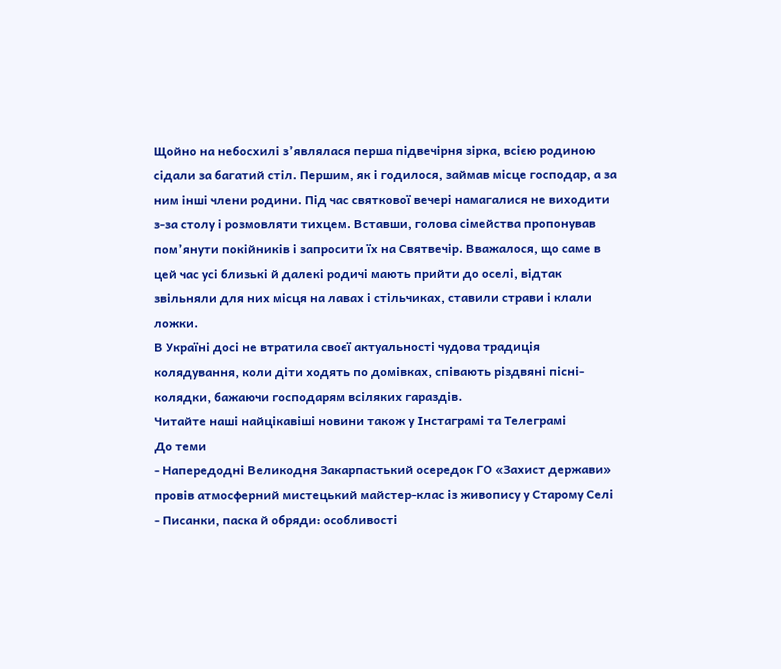Щойно на небосхилі з’являлася перша підвечірня зірка, всією родиною сідали за багатий стіл. Першим, як і годилося, займав місце господар, а за ним інші члени родини. Під час святкової вечері намагалися не виходити з-за столу і розмовляти тихцем. Вставши, голова сімейства пропонував пом’янути покійників і запросити їх на Святвечір. Вважалося, що саме в цей час усі близькі й далекі родичі мають прийти до оселі, відтак звільняли для них місця на лавах і стільчиках, ставили страви і клали ложки.
В Україні досі не втратила своєї актуальності чудова традиція колядування, коли діти ходять по домівках, співають різдвяні пісні-колядки, бажаючи господарям всіляких гараздів.
Читайте наші найцікавіші новини також у Інстаграмі та Телеграмі
До теми
- Напередодні Великодня Закарпастький осередок ГО «Захист держави» провів атмосферний мистецький майстер-клас із живопису у Старому Селі
- Писанки, паска й обряди: особливості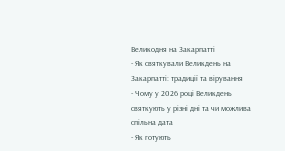Великодня на Закарпатті
- Як святкували Великдень на Закарпатті: традиції та вірування
- Чому у 2026 році Великдень святкують у різні дні та чи можлива спільна дата
- Як готують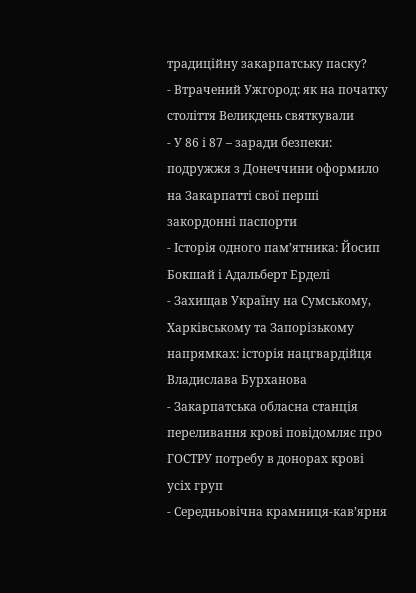традиційну закарпатську паску?
- Втрачений Ужгород: як на початку століття Великдень святкували
- У 86 і 87 – заради безпеки: подружжя з Донеччини оформило на Закарпатті свої перші закордонні паспорти
- Історія одного пам’ятника: Йосип Бокшай і Адальберт Ерделі
- Захищав Україну на Сумському, Харківському та Запорізькому напрямках: історія нацгвардійця Владислава Бурханова
- Закарпатська обласна станція переливання крові повідомляє про ГОСТРУ потребу в донорах крові усіх груп
- Середньовічна крамниця-кав’ярня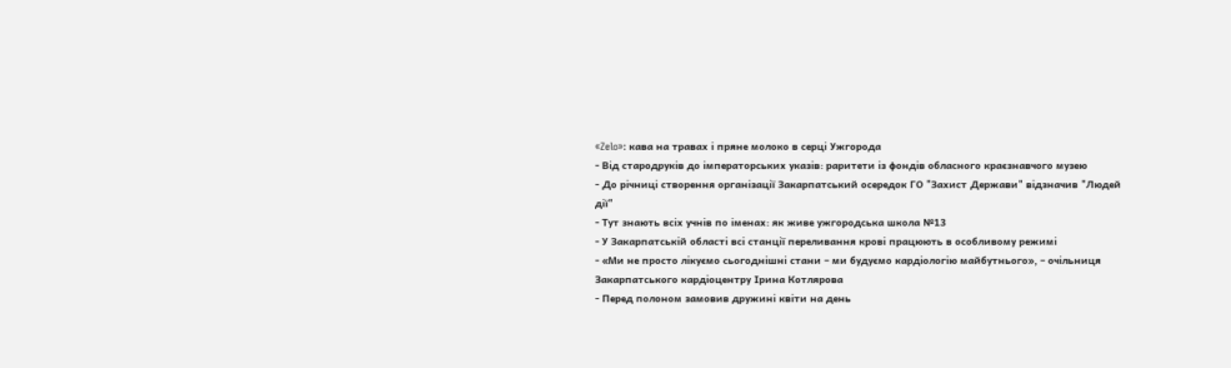«Zelo»: кава на травах і пряне молоко в серці Ужгорода
- Від стародруків до імператорських указів: раритети із фондів обласного краєзнавчого музею
- До річниці створення організації Закарпатський осередок ГО "Захист Держави" відзначив "Людей дії"
- Тут знають всіх учнів по іменах: як живе ужгородська школа №13
- У Закарпатській області всі станції переливання крові працюють в особливому режимі
- «Ми не просто лікуємо сьогоднішні стани – ми будуємо кардіологію майбутнього», – очільниця Закарпатського кардіоцентру Ірина Котлярова
- Перед полоном замовив дружині квіти на день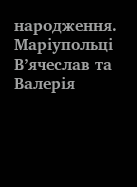народження. Маріупольці В’ячеслав та Валерія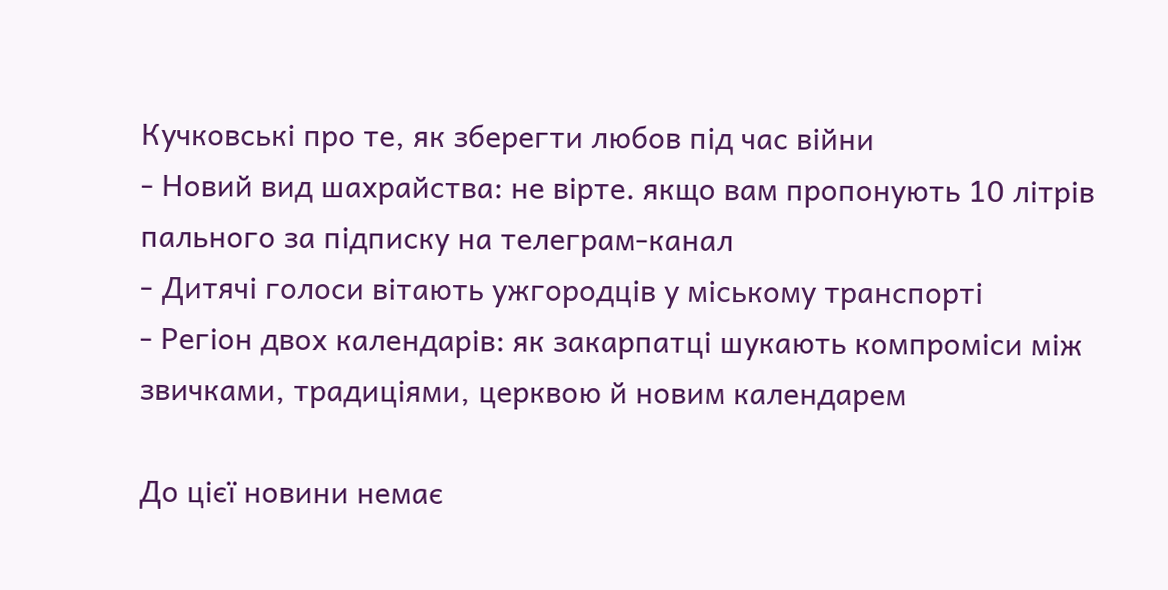Кучковські про те, як зберегти любов під час війни
- Новий вид шахрайства: не вірте. якщо вам пропонують 10 літрів пального за підписку на телеграм-канал
- Дитячі голоси вітають ужгородців у міському транспорті
- Регіон двох календарів: як закарпатці шукають компроміси між звичками, традиціями, церквою й новим календарем

До цієї новини немає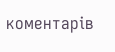коментарів